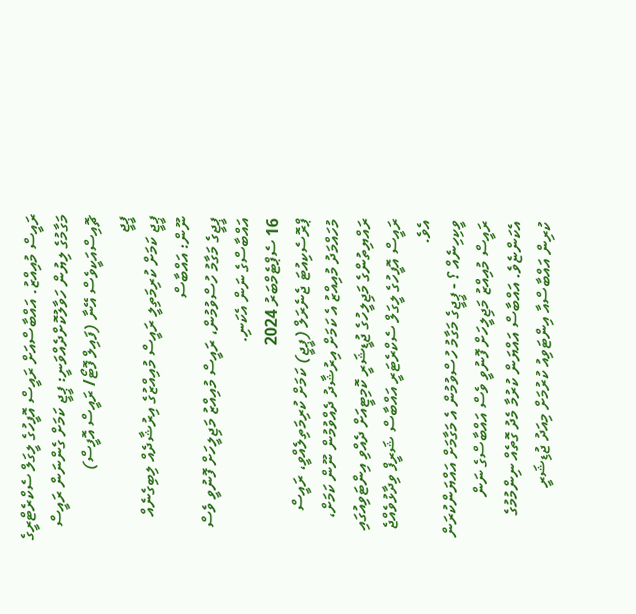ރައީސް މުއިއްޒު. އައްބާސްއަށް ރައީސް އޮފީހުގެ ލީގަލް ސެކްރެޓްރީގެ މަގާމުގެ ލިޔުން ހަވާލުކޮށްދެއްވަނީ: ޕީޖީ ކަމަށް ގެންނަން ރައީސް ޗޮއިސްއަކީވެސް އޭނާ (ފައިލް ފޮޓޯ/ ރައީސް އޮފީސް)
ޕީޖީ
ޕީޖީ ކަމަށް ކުރިމަތިލީ ރައީސް މުއިއްޒުގެ އިރުޝާދެއް ލިބިގެނެއް ނޫން: އައްބާސް
ޕީޖީގެ މަގާމު ހުސްވުމުން، ރައީސް މުއިއްޒު މަޖިލީހަށް ފޮނުވީ ވެސް އައްބާސްގެ ނަން އެކަނި.
16 ސެޕްޓެމްބަރު 2024
ޕްރޮސެކިއުޓަ ޖެނެރަލް (ޕީޖީ) ކަމަށް ކުރިމަތިލެއްވީ، ރައީސް މުހައްމަދު މުއިއްޒު އެ ކަމަށް އިރުޝާދު ދެއްވުމުން ނޫން ކަމަށް، ރައްޔިތުންގެ މަޖިލީހުގެ ޖުޑީޝަރީ ކޮމިޓީއަށް ދެއްވި އިންޓަވިއުގައި ރައީސް އޮފީހުގެ ލީގަލް ސެކްރެޓަރީ އައްބާސް ޝަރީފް ވިދާޅުވެއްޖެ އެވެ.
ވީކިހިނެއް ؟ - ޕީޖީގެ މަގާމު ހުސްވުމުން އެ މަގާމަށް އައްޔަންކުރަން ރައީސް މުއިއްޒު މަޖިލީހަށް ފޮނުވީ ވެސް އައްބާސްގެ ނަން އެކަންޏެވެ. އައްބާސް އައްޔަން ކުރުމާ މެދު ގޮތެއް ނިންމުމުގެ ކުރިން އައްބާސްއާ އިންޓަވިއު ކުރުމަށް މިއަދު ޖުޑިޝަރީ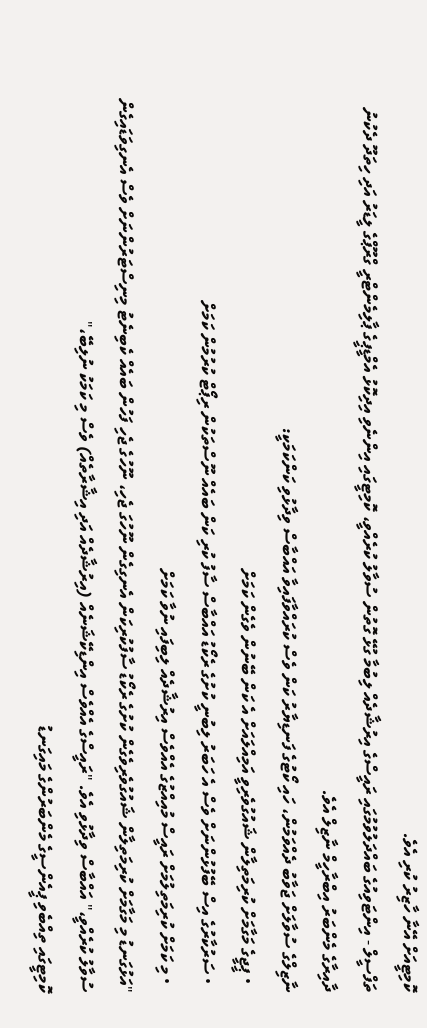ކޮމިޓީއަށް އޭނާ ހާޒިރު ކުރި އެވެ.
ތަފްސީލް - އިންޓަވިއުގެ ބައްދަލުވުމުގައި ރައީސްގެ އިރުޝާދެއް ލިބުމާ ގުޅޭ ގޮތުން ސުވާލު ކުރެއްވީ، ކޮމިޓީގައި އިންނެވި އިދިކޮޅު އެމްޑީޕީގެ ޕާލިމެންޓްރީ ގްރޫޕްގެ ލީޑަރު އަދި ހިތަދޫ ދެކުނު ދާއިރާގެ މެންބަރު އިބްރާހީމް ނާޒިލް އެވެ.
ނާޒިލްގެ ސުވާލަށް ޖަވާބު ދެއްވަމުން، ހައި ކޯޓުގެ ފަނޑިޔާރު ކަން ވެސް ކުރައްވާފައިވާ އައްބާސް ވިދާޅުވި ކަންކަމަކީ:
  • ޕީޖީގެ މަގާމަށް ކުރިމަތިލާން ޝައުގުވެރިވީ އަމިއްލައަށް އެ ކަން ބޭނުން ވެގެން ކަމަށް
  • ސަރުކާރުގެ އިސް ބޭފުޅުންނަށް ވެސް އެ ހަބަރު ލިބުނީ ކުށުގެ ރެކޯޑު އައްބާސް ސާފު ކުރި ކަން ބައެއް ނޫސްތަކުން ރިޕޯޓް ކުރުމުން ކަމަށް
  • މި ކަމަށް ކުރިމަތިލުމަށް ރައީސް މުއިއްޒުގެ އެއްވެސް އިރުޝާދެއް ލިބިފައި ނުވާ ކަމަށް
"އަޅުގަނޑު މި މަގާމަށް ކުރިމަތިލާން ޝައުގުވެރިވެގެން ކުށުގެ ރެކޯޑު ސާފުކުރިކަން އެނގިގެން ނޫހުގަ ޖެހި، ނޫހުގެ ޖެހި ފަހުން ބައެއް ކެބިނެޓު މިނިސްޓަރުންނަށް ވެސް އެނގިވަޑައިގެން ސުވާލު ކުރެއްވީ،" އައްބާސް ވިދާޅުވި އެވެ. "ރައީސްގެ އެއްވެސް އިންޑިކޭޝަނެއް (އިރުޝާދެއް އަދި އިޝާރާތެއް) ވެސް މި ކަމަކު ނުލިބޭ،"
ކޮމިޓީގައި ތިއްބެވި ޕީއެންސީގެ މެންބަރުންގެ މައިގަނޑު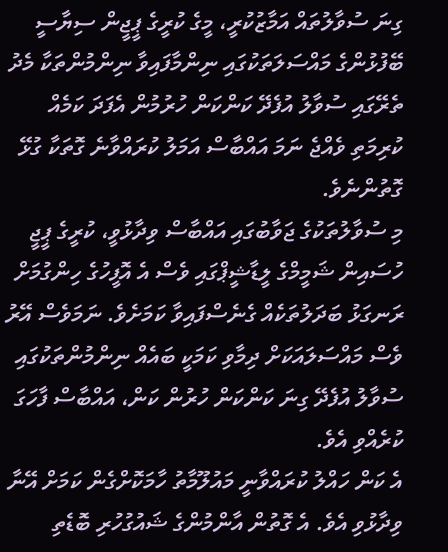ގިނަ ސުވާލުތައް އަމާޒުކުރީ، މީގެ ކުރީގެ ޕީޖީން ސިޔާސީ ބޭފުޅުންގެ މައްސަލަތަކުގައި ނިންމާފައިވާ ނިންމުންތަކާ މެދު ތެރޭގައި ސުވާލު އުފެދޭ ކަންކަން ހުރުމުން އެފަދަ ކަމެއް ކުރިމަތި ވެއްޖެ ނަމަ އައްބާސް އަމަލު ކުރައްވާނެ ގޮތަކާ ގުޅޭ ގޮތުންނެވެ.
މި ސުވާލުތަކުގެ ޖަވާބުގައި އައްބާސް ވިދާޅުވީ، ކުރީގެ ޕީޖީ ހުސައިން ޝަމީމްގެ ލީޑާޝީޕްގައި ވެސް އެ އޮފީހުގެ ހިންގުމަށް ރަނގަޅު ބަދަލުތަކެއް ގެނެސްފައިވާ ކަމަށެވެ. ނަމަވެސް އޭރު ވެސް މައްސަލައަކަށް ދިމާވި ކަމަކީ ބައެއް ނިންމުންތަކުގައި ސުވާލު އުފެދޭ ގިނަ ކަންކަން ހުރުން ކަން، އައްބާސް ފާހަގަ ކުރެއްވި އެވެ.
އެ ކަން ހައްލު ކުރައްވާނީ މައުލޫމާތު ހާމަކޮށްގެން ކަމަށް އޭނާ ވިދާޅުވި އެވެ. އެ ގޮތުން އާންމުންގެ ޝައުގުހުރި ބޮޑެތި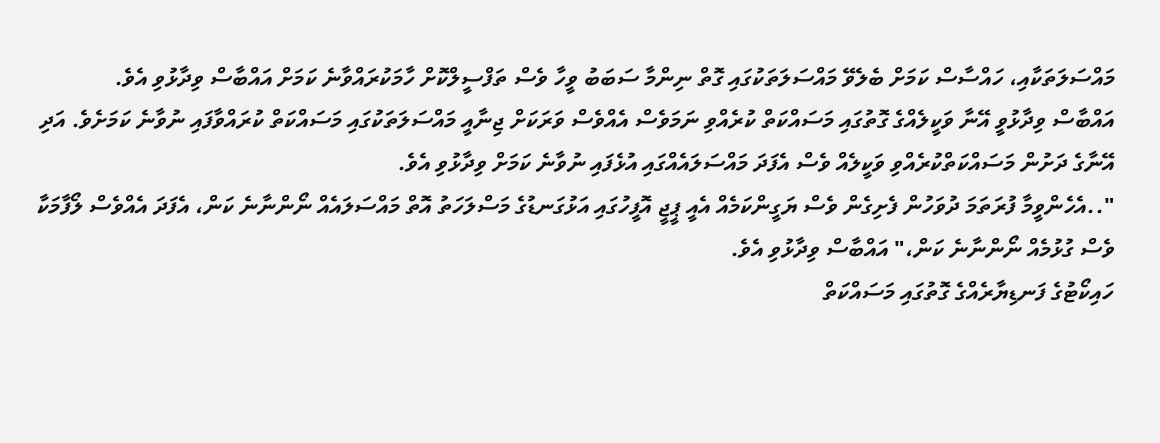މައްސަލަތަކާއި، ހައްސާސް ކަމަށް ބެލެވޭ މައްސަލަތަކުގައި ގޮތް ނިންމާ ސަބަބު ވީހާ ވެސް ތަފްސީލްކޮށް ހާމަކުރައްވާނެ ކަމަށް އައްބާސް ވިދާޅުވި އެވެ.
އައްބާސް ވިދާޅުވީ އޭނާ ވަކީލެއްގެ ގޮތުގައި މަސައްކަތް ކުރެއްވި ނަމަވެސް އެއްވެސް ވަރަކަށް ޖިނާއީ މައްސަލަތަކުގައި މަސައްކަތް ކުރައްވާފައި ނުވާނެ ކަމަށެވެ. އަދި އޭނާގެ ދަށުން މަސައްކަތްކުރެއްވި ވަކީލެއް ވެސް އެފަދަ މައްސަލައެއްގައި އުޅެފައި ނުވާނެ ކަމަށް ވިދާޅުވި އެވެ.
"..އެހެންވީމާ ފުރަތަމަ ދުވަހުން ފެށިގެން ވެސް ޔަގީންކަމެއް އެއީ ޕީޖީ އޮފީހުގައި އަޅުގަނޑުގެ މަސްލަހަތު އޮތް މައްސަލައެއް ނޯންނާނެ ކަން، އެފަދަ އެއްވެސް ލޯފާމަކާ ވެސް ގުޅުމެއް ނޯންނާނެ ކަން،" އައްބާސް ވިދާޅުވި އެވެ.
ހައިކޯޓުގެ ފަނޑިޔާރެއްގެ ގޮތުގައި މަސައްކަތް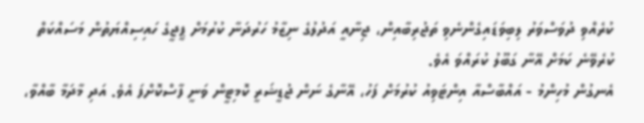ކުރެއްވި ދުވަސްވަރު ލިބިވަޑައިގެންނެވި ތަޖުރިބާއިން، ޖިނާއީ އަދުލުގެ ނިޒާމު ހަރުދަނާ ކުރުމަށް ޕީޖީގެ ހައިސިއްޔަތުން މަސައްކަތް ކުރެވޭނެ ކަމަށް އޭނާ ގަބޫލު ކުރައްވަ އެވެ.
އެނގުން މުހިންމު - އައްބާސްއާ އިންޓަވިއު ކުރުމަށް ފަހު، އޭނާގެ ނަން ޖުޑީޝަރީ ކޮމިޓީން ވަނީ ފާސްކޮށްފަ އެވެ. އަދި މާދަމާ ބާއްވާ،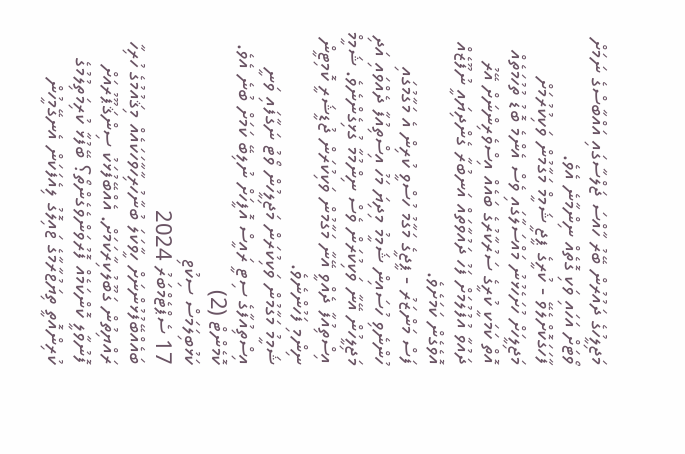މަޖިލީހުގެ ދައުރުން ބޭރު ހާއްސަ ޖަލްސާގައި އައްބާސްގެ ނަމަށް ވޯޓަށް އަހައި ވަކި ގޮތެއް ނިންމާނެ އެވެ.
ފާހަގަކޮށްލެވޭ - ކުރީގެ ޕީޖީ ޝަމީމް މަގާމުން ވަކިކުރުމަށް މަޖިލީހަށް ހުށަހެޅުނު މައްސަލާގައި ވެސް އެންމެ ބޮޑު ތުހުމަތެއް އޮތް ކަމަކީ ކުރީގެ ސަރުކާރުގެ ބައެއް އިސްވެރިންނަށް އޭރު ދައުވާ އުފުލުމަށް ފަހު ދައުވާތައް އަނބުރާ ގެންދިޔައީ ނުފޫޒެއް އޮވެގެން ކަމަށެވެ.
ފަސް މަންޒަރު - ޕީޖީގެ މަގާމު ހުސްވީ ކުރިން އެ މަގާމުގައި ހުންނެވި ހުސައިން ޝަމީމު މިދިޔަ މަހު އިސްތިއުފާ ދެއްވައި އަދި މަޖިލީހުން އޭނާ ވަކިކުރަން ވެސް ނިންމުމާ ގުޅިގެންނެވެ. ޝަމީމް އިސްތިއުފާ ދެއްވީ އޭނާ މަގާމުން ވަކިކުރަން ޖުޑީޝަރީ ކޮމިޓީން ނިންމި ފަހުންނެވެ.
ޝަމީމު މަގާމުން ވަކިކުރަން މަޖިލީހުން ވޯޓު ނަގާފައި ވަނީ އިސްތިއުފާގެ ސިޓީ ރައީސް އޮފީހަށް ނުލިބޭ ކަމަށް ބުނެ އެވެ.
ކޮމެންޓް (2)
ކަޅުބިލަމަސް ސިކުޱި
17 ސެޕްޓެމްބަރު 2024
ބައެއްބޭފުޅުންނަށް ހީވާކަލަ ބުނާހުރިހާވާހަކައެއް މިޤައުމުގެ ހުރިހާ ރައްޔިތުން ގަބޫލުކިރާކަމަށް. އެއްބޭފުޅަކު ސިންޤަޕޫރުއަށް ފޮނުވާލީ ކޮންކަމެއް ފޮރުވަންވެގެންތޯ؟ ބޭފުޅާ ކުރިމަތިލުމުގެ ކުރިންއޮތީ ތިޔަޱުރާމާގެ ޱައިލޮގު ލިއެފަކަން އެނގޭމީހުން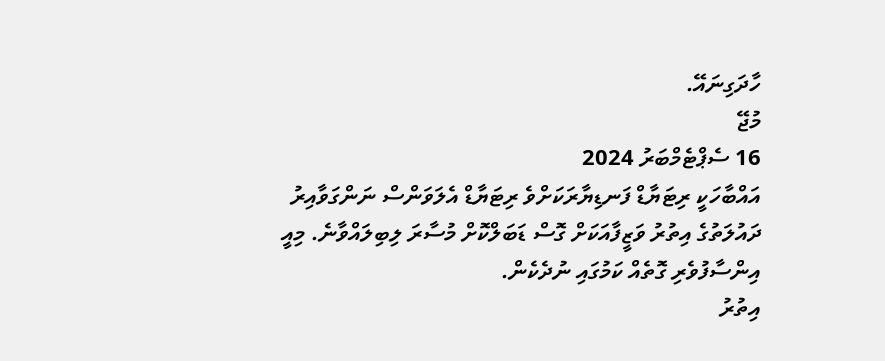ހާދަގިނައޭ.
މުޖޭ
16 ސެޕްޓެމްބަރު 2024
އައްބާހަކީ ރިޓަޔާޑް ފަނޑިޔާރަކަށްވެ ރިޓަޔާޑް އެލަވަންސް ނަންގަވާއިރު ދައުލަތުގެ އިތުރު ވަޒީފާއަކަށް ގޮސް ޑަބަލްކޮށް މުސާރަ ލިބިލައްވާނެ. މިއީ އިންސާފުވެރި ގޮތެއް ކަމުގައި ނުދެކެން.
އިތުރު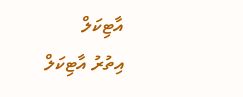އާޓިކަލް
އިތުރު އާޓިކަލް